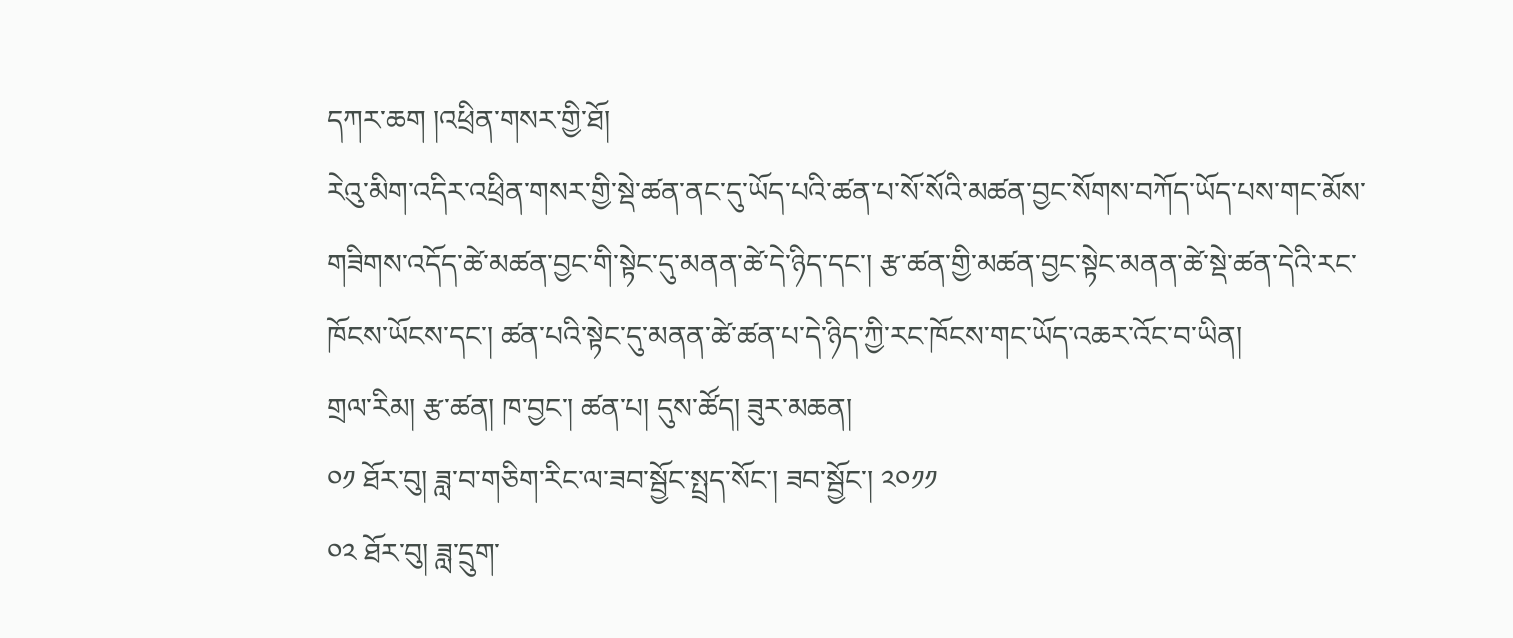དཀར་ཆག །འཕྲིན་གསར་གྱི་ཐོ།
རེའུ་མིག་འདིར་འཕྲིན་གསར་གྱི་སྡེ་ཚན་ནང་དུ་ཡོད་པའི་ཚན་པ་སོ་སོའི་མཚན་བྱང་སོགས་བཀོད་ཡོད་པས་གང་མོས་གཟིགས་འདོད་ཚེ་མཚན་བྱང་གི་སྟེང་དུ་མནན་ཚེ་དེ་ཉིད་དང་། རྩ་ཚན་གྱི་མཚན་བྱང་སྟེང་མནན་ཚེ་སྡེ་ཚན་དེའི་རང་ཁོངས་ཡོངས་དང་། ཚན་པའི་སྟེང་དུ་མནན་ཚེ་ཚན་པ་དེ་ཉིད་ཀྱི་རང་ཁོངས་གང་ཡོད་འཆར་འོང་བ་ཡིན།
གྲལ་རིམ། རྩ་ཚན། ཁ་བྱང་། ཚན་པ། དུས་ཚོད། ཟུར་མཆན།
༠༡ ཐོར་བུ། ཟླ་བ་གཅིག་རིང་ལ་ཟབ་སྦྱོང་སྤྲད་སོང་། ཟབ་སྦྱོང་། ༢༠༡༡
༠༢ ཐོར་བུ། ཟླ་དྲུག་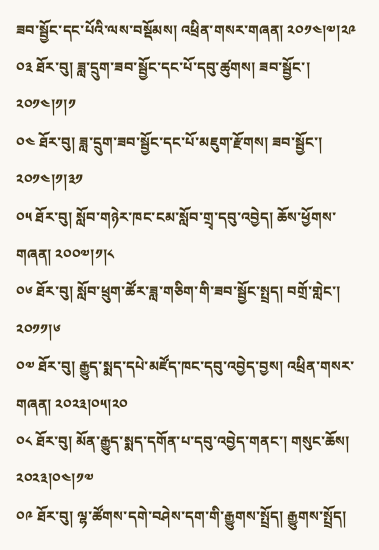ཟབ་སྦྱོང་དང་པོའི་ལས་བསྡོམས། འཕྲིན་གསར་གཞན། ༢༠༡༤།༧།༢༩
༠༣ ཐོར་བུ། ཟླ་དྲུག་ཟབ་སྦྱོང་དང་པོ་དབུ་ཚུགས། ཟབ་སྦྱོང་། ༢༠༡༤།༡།༡
༠༤ ཐོར་བུ། ཟླ་དྲུག་ཟབ་སྦྱོང་དང་པོ་མཇུག་རྫོགས། ཟབ་སྦྱོང་། ༢༠༡༤།༡།༣༡
༠༥ ཐོར་བུ། སློབ་གཉེར་ཁང་ངམ་སློབ་གྲྭ་དབུ་འབྱེད། ཆོས་ཕྱོགས་གཞན། ༢༠༠༧།༡།༨
༠༦ ཐོར་བུ། སློབ་ཕྲུག་ཚོར་ཟླ་གཅིག་གི་ཟབ་སྦྱོང་སྤྲད། བགྲོ་གླེང་། ༢༠༡༡།༦
༠༧ ཐོར་བུ། རྒྱུད་སྨད་དཔེ་མཛོད་ཁང་དབུ་འབྱེད་བྱས། འཕྲིན་གསར་གཞན། ༢༠༢༣།༠༥།༢༠
༠༨ ཐོར་བུ། མོན་རྒྱུད་སྨད་དགོན་པ་དབུ་འབྱེད་གནང་། གསུང་ཆོས། ༢༠༢༣།༠༤།༡༧
༠༩ ཐོར་བུ། ལྷ་ཚོགས་དགེ་བཤེས་དག་གི་རྒྱུགས་སྤྲོད། རྒྱུགས་སྤྲོད།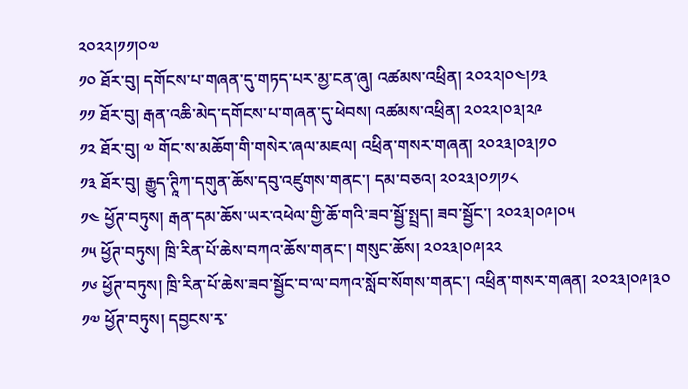༢༠༢༢།༡༡།༠༧
༡༠ ཐོར་བུ། དགོངས་པ་གཞན་དུ་གཏད་པར་མྱ་ངན་ཞུ། འཚམས་འཕྲིན། ༢༠༢༢།༠༤།༡༣
༡༡ ཐོར་བུ། རྒན་འཆི་མེད་དགོངས་པ་གཞན་དུ་ཕེབས། འཚམས་འཕྲིན། ༢༠༢༢།༠༣།༢༩
༡༢ ཐོར་བུ། ༧ གོང་ས་མཆོག་གི་གསེར་ཞལ་མཇལ། འཕྲིན་གསར་གཞན། ༢༠༢༣།༠༣།༡༠
༡༣ ཐོར་བུ། རྒྱུད་ཊཱིཀ་དགུན་ཆོས་དབུ་འཛུགས་གནང་། དམ་བཅའ། ༢༠༢༣།༠༡།༡༨
༡༤ ཕྱོཊ་བཏུས། རྒན་དམ་ཆོས་ཡར་འཕེལ་གྱི་ཆོ་གའི་ཟབ་སྦྱོ་སྤྲད། ཟབ་སྦྱོང་། ༢༠༢༣།༠༩།༠༥
༡༥ ཕྱོཊ་བཏུས། ཁྲི་རིན་པོ་ཆེས་བཀའ་ཆོས་གནང་། གསུང་ཆོས། ༢༠༢༣།༠༩།༢༢
༡༦ ཕྱོཊ་བཏུས། ཁྲི་རིན་པོ་ཆེས་ཟབ་སྦྱོང་བ་ལ་བཀའ་སློབ་སོགས་གནང་། འཕྲིན་གསར་གཞན། ༢༠༢༣།༠༩།༣༠
༡༧ ཕྱོཊ་བཏུས། དབྱངས་རྭ་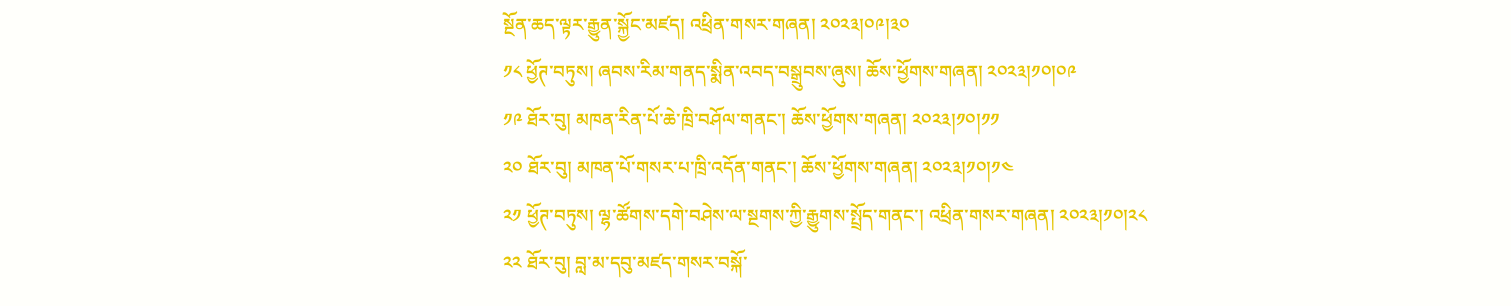སྔོན་ཆད་ལྟར་རྒྱུན་སྐྱོང་མཛད། འཕྲིན་གསར་གཞན། ༢༠༢༣།༠༩།༣༠
༡༨ ཕྱོཊ་བཏུས། ཞབས་རིམ་གནད་སྨིན་འབད་བསྒྲུབས་ཞུས། ཆོས་ཕྱོགས་གཞན། ༢༠༢༣།༡༠།༠༩
༡༩ ཐོར་བུ། མཁན་རིན་པོ་ཆེ་ཁྲི་བཤོལ་གནང་། ཆོས་ཕྱོགས་གཞན། ༢༠༢༣།༡༠།༡༡
༢༠ ཐོར་བུ། མཁན་པོ་གསར་པ་ཁྲི་འདོན་གནང་། ཆོས་ཕྱོགས་གཞན། ༢༠༢༣།༡༠།༡༤
༢༡ ཕྱོཊ་བཏུས། ལྷ་ཚོགས་དགེ་བཤེས་ལ་སྔགས་ཀྱི་རྒྱུགས་སྤྲོད་གནང་། འཕྲིན་གསར་གཞན། ༢༠༢༣།༡༠།༢༨
༢༢ ཐོར་བུ། བླ་མ་དབུ་མཛད་གསར་བསྐོ་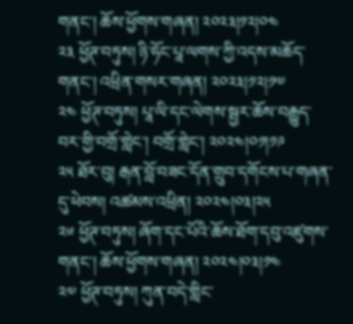གནང་། ཆོས་ཕྱོགས་གཞན། ༢༠༢༣།༡༢།༠༤
༢༣ ཕྱོཊ་བཏུས། ཉི་ཧོང་པཱ་ལགས་ཀྱི་འདས་མཆོད་གནང་། འཕྲིན་གསར་གཞན། ༢༠༢༣།༡༢།༡༧
༢༤ ཕྱོཊ་བཏུས། པཱ་ལི་དང་ལེགས་སྦྱར་ཆོས་བརྒྱུད་བར་གྱི་བགྲོ་གླེང་། བགྲོ་གླེང་། ༢༠༢༤།༠༡།༡༩
༢༥ ཐོར་བུ། རྒན་བློ་བཟང་དོན་གྲུབ་དགོངས་པ་གཞན་དུ་ཕེབས། འཚམས་འཕྲིན། ༢༠༢༤།༠༣།༢༥
༢༦ ཕྱོཊ་བཏུས། ཞོག་དང་པོའི་ཆོས་ཐོག་དབུ་འཛུགས་གནང་། ཆོས་ཕྱོགས་གཞན། ༢༠༢༤།༠༣།༡༤
༢༧ ཕྱོཊ་བཏུས། ཀུན་བདེ་གླིང་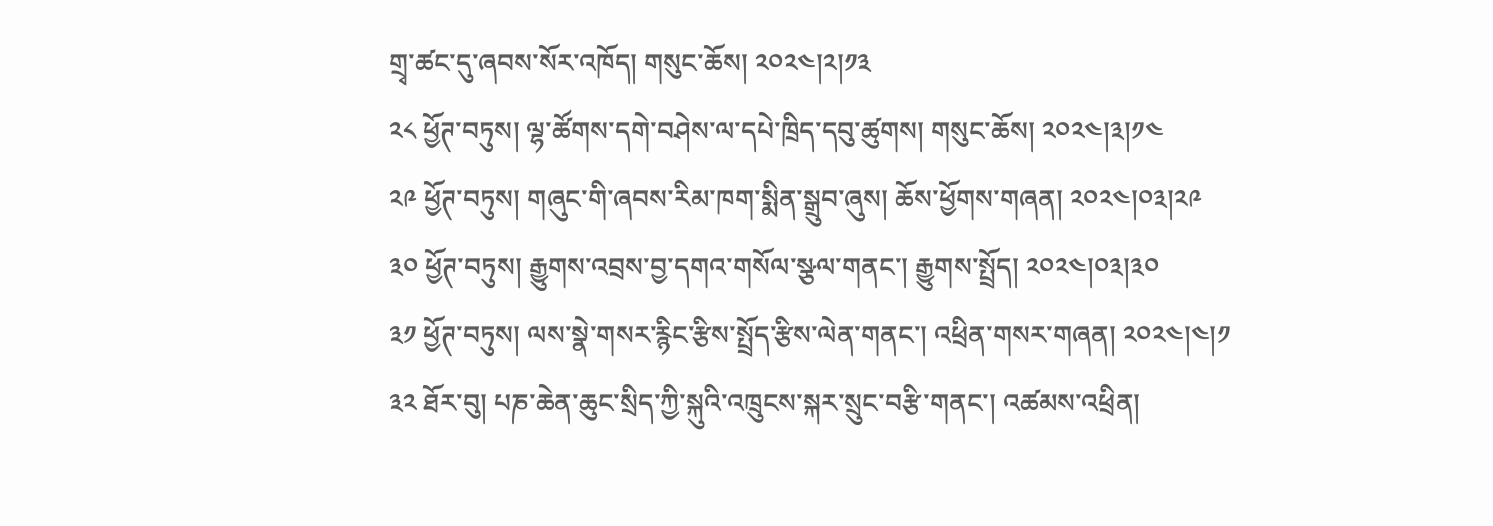གྲྭ་ཚང་དུ་ཞབས་སོར་འཁོད། གསུང་ཆོས། ༢༠༢༤།༢།༡༣
༢༨ ཕྱོཊ་བཏུས། ལྷ་ཚོགས་དགེ་བཤེས་ལ་དཔེ་ཁྲིད་དབུ་ཚུགས། གསུང་ཆོས། ༢༠༢༤།༣།༡༤
༢༩ ཕྱོཊ་བཏུས། གཞུང་གི་ཞབས་རིམ་ཁག་སྨིན་སྒྲུབ་ཞུས། ཆོས་ཕྱོགས་གཞན། ༢༠༢༤།༠༣།༢༩
༣༠ ཕྱོཊ་བཏུས། རྒྱུགས་འབྲས་བྱ་དགའ་གསོལ་སྩལ་གནང་། རྒྱུགས་སྤྲོད། ༢༠༢༤།༠༣།༣༠
༣༡ ཕྱོཊ་བཏུས། ལས་སྣེ་གསར་རྙིང་རྩིས་སྤྲོད་རྩིས་ལེན་གནང་། འཕྲིན་གསར་གཞན། ༢༠༢༤།༤།༡
༣༢ ཐོར་བུ། པཎ་ཆེན་ཆུང་སྲིད་ཀྱི་སྐུའི་འཁྲུངས་སྐར་སྲུང་བརྩི་གནང་། འཚམས་འཕྲིན།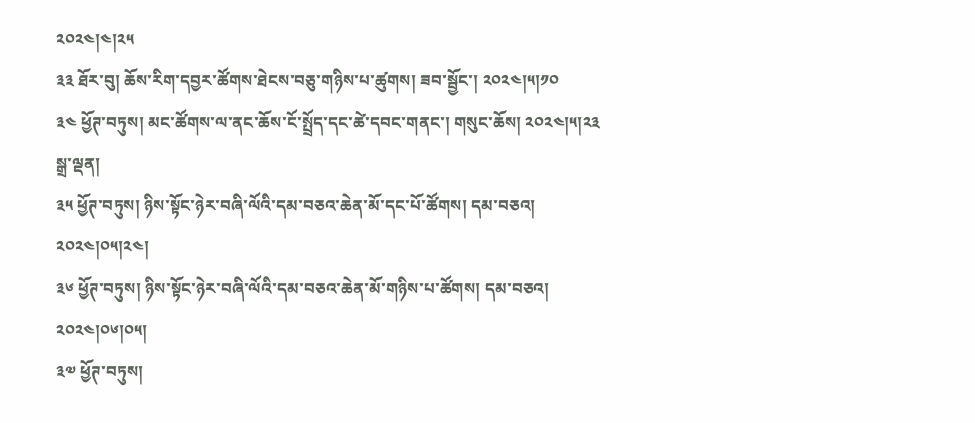༢༠༢༤།༤།༢༥
༣༣ ཐོར་བུ། ཆོས་རིག་དབྱར་ཚོགས་ཐེངས་བཅུ་གཉིས་པ་ཚུགས། ཟབ་སྦྱོང་། ༢༠༢༤།༥།༡༠
༣༤ ཕྱོཊ་བཏུས། མང་ཚོགས་ལ་ནང་ཆོས་ངོ་སྤྲོད་དང་ཚེ་དབང་གནང་། གསུང་ཆོས། ༢༠༢༤།༥།༢༣ སྒྲ་ལྡན།
༣༥ ཕྱོཊ་བཏུས། ཉིས་སྟོང་ཉེར་བཞི་ལོའི་དམ་བཅའ་ཆེན་མོ་དང་པོ་ཚོགས། དམ་བཅའ། ༢༠༢༤།༠༥།༢༤།
༣༦ ཕྱོཊ་བཏུས། ཉིས་སྟོང་ཉེར་བཞི་ལོའི་དམ་བཅའ་ཆེན་མོ་གཉིས་པ་ཚོགས། དམ་བཅའ། ༢༠༢༤།༠༦།༠༥།
༣༧ ཕྱོཊ་བཏུས།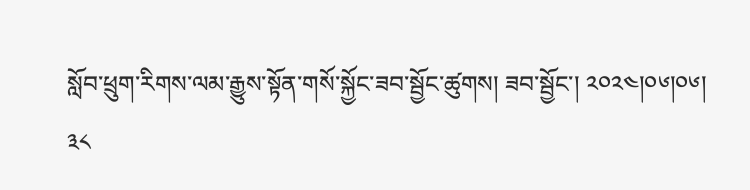སློབ་ཕྲུག་རིགས་ལམ་རྒྱུས་སྟོན་གསོ་སྐྱོང་ཟབ་སྦྱོང་ཚུགས། ཟབ་སྦྱོང་། ༢༠༢༤།༠༦།༠༦།
༣༨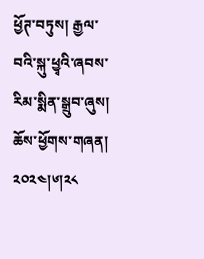ཕྱོཊ་བཏུས། རྒྱལ་བའི་སྐུ་ཕྱྭའི་ཞབས་རིམ་སྨིན་སྒྲུབ་ཞུས། ཆོས་ཕྱོགས་གཞན། ༢༠༢༤།༦།༢༨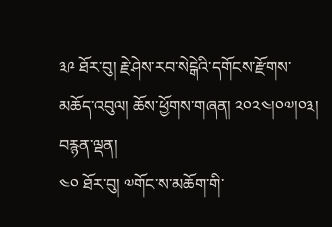༣༩ ཐོར་བུ། རྗེ་ཤེས་རབ་སེངྒེའི་དགོངས་རྫོགས་མཆོད་འབུལ། ཆོས་ཕྱོགས་གཞན། ༢༠༢༤།༠༧།༠༣། བརྙན་ལྡན།
༤༠ ཐོར་བུ། ༧གོང་ས་མཆོག་གི་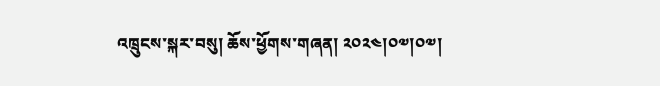འཁྲུངས་སྐར་བསུ། ཆོས་ཕྱོགས་གཞན། ༢༠༢༤།༠༧།༠༧།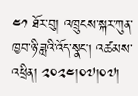༤༡ ཐོར་བུ། འཁྲུངས་སྐར་ཀུན་ཁྱབ་ཉི་ཟླའི་འོད་སྣང། འཚམས་འཕྲིན། ༢༠༢༤།༠༧།༠༧།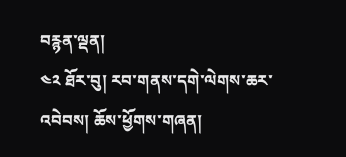བརྙན་ལྡན།
༤༢ ཐོར་བུ། རབ་གནས་དགེ་ལེགས་ཆར་འབེབས། ཆོས་ཕྱོགས་གཞན།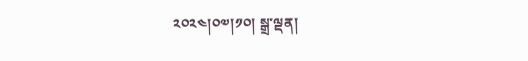༢༠༢༤།༠༧།༡༠། སྒྲ་ལྡན།